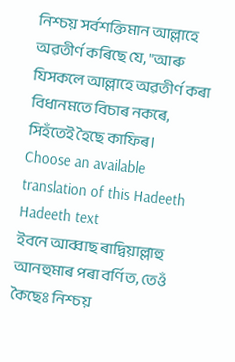নিশ্চয় সৰ্বশক্তিমান আল্লাহে অৱতীৰ্ণ কৰিছে যে, "আৰু যিসকলে আল্লাহে অৱতীৰ্ণ কৰা বিধানমতে বিচাৰ নকৰে, সিহঁতেই হৈছে কাফিৰ।
Choose an available translation of this Hadeeth
Hadeeth text
ইবনে আব্বাছ ৰাদ্বিয়াল্লাহু আনহুমাৰ পৰা বৰ্ণিত, তেওঁ কৈছেঃ নিশ্চয়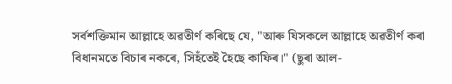সৰ্বশক্তিমান আল্লাহে অৱতীৰ্ণ কৰিছে যে, "আৰু যিসকলে আল্লাহে অৱতীৰ্ণ কৰা বিধানমতে বিচাৰ নকৰে, সিহঁতেই হৈছে কাফিৰ।" (ছুৰা আল-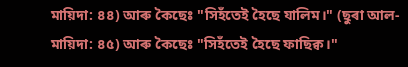মায়িদা: ৪৪) আৰু কৈছেঃ "সিহঁতেই হৈছে যালিম।" (ছুৰা আল-মায়িদা: ৪৫) আৰু কৈছেঃ "সিহঁতেই হৈছে ফাছিক্ব।"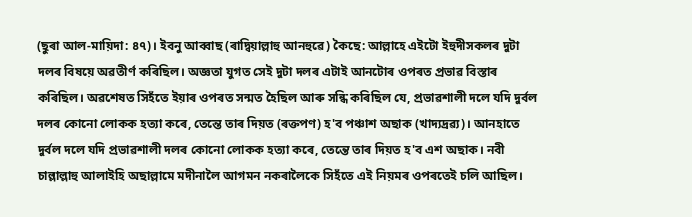(ছুৰা আল-মায়িদা: ৪৭)। ইবনু আব্বাছ (ৰাদ্বিয়াল্লাহু আনহুৱে) কৈছে: আল্লাহে এইটো ইহুদীসকলৰ দুটা দলৰ বিষয়ে অৱতীৰ্ণ কৰিছিল। অজ্ঞতা যুগত সেই দুটা দলৰ এটাই আনটোৰ ওপৰত প্ৰভাৱ বিস্তাৰ কৰিছিল। অৱশেষত সিহঁতে ইয়াৰ ওপৰত সন্মত হৈছিল আৰু সন্ধি কৰিছিল যে, প্ৰভাৱশালী দলে যদি দুৰ্বল দলৰ কোনো লোকক হত্যা কৰে, তেন্তে তাৰ দিয়ত (ৰক্তপণ) হ'ব পঞ্চাশ অছাক (খাদ্যদ্ৰৱ্য)। আনহাতে দুৰ্বল দলে যদি প্ৰভাৱশালী দলৰ কোনো লোকক হত্যা কৰে, তেন্তে তাৰ দিয়ত হ'ব এশ অছাক। নবী চাল্লাল্লাহু আলাইহি অছাল্লামে মদীনালৈ আগমন নকৰালৈকে সিহঁতে এই নিয়মৰ ওপৰতেই চলি আছিল।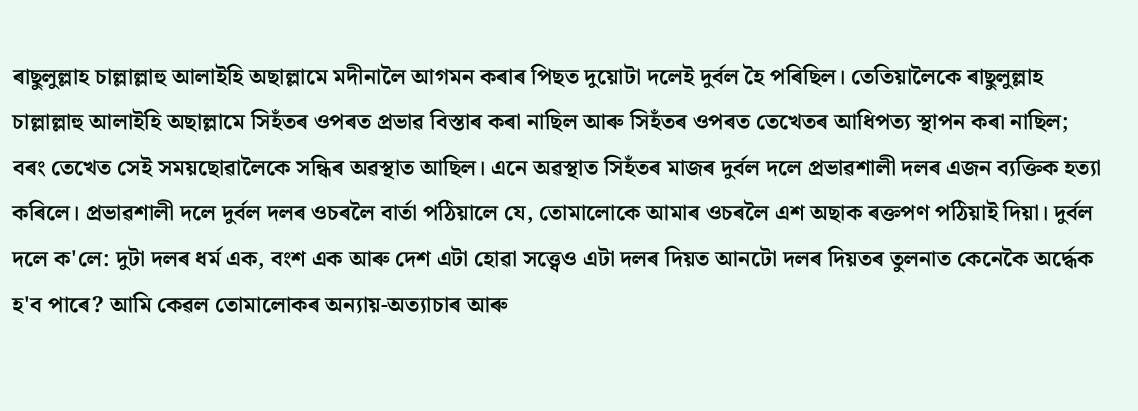ৰাছুলুল্লাহ চাল্লাল্লাহু আলাইহি অছাল্লামে মদীনালৈ আগমন কৰাৰ পিছত দুয়োটা দলেই দুৰ্বল হৈ পৰিছিল। তেতিয়ালৈকে ৰাছুলুল্লাহ চাল্লাল্লাহু আলাইহি অছাল্লামে সিহঁতৰ ওপৰত প্ৰভাৱ বিস্তাৰ কৰা নাছিল আৰু সিহঁতৰ ওপৰত তেখেতৰ আধিপত্য স্থাপন কৰা নাছিল; বৰং তেখেত সেই সময়ছোৱালৈকে সন্ধিৰ অৱস্থাত আছিল। এনে অৱস্থাত সিহঁতৰ মাজৰ দুৰ্বল দলে প্ৰভাৱশালী দলৰ এজন ব্যক্তিক হত্যা কৰিলে। প্ৰভাৱশালী দলে দুৰ্বল দলৰ ওচৰলৈ বাৰ্তা পঠিয়ালে যে, তোমালোকে আমাৰ ওচৰলৈ এশ অছাক ৰক্তপণ পঠিয়াই দিয়া। দুৰ্বল দলে ক'লে: দুটা দলৰ ধর্ম এক, বংশ এক আৰু দেশ এটা হোৱা সত্ত্বেও এটা দলৰ দিয়ত আনটো দলৰ দিয়তৰ তুলনাত কেনেকৈ অৰ্দ্ধেক হ'ব পাৰে? আমি কেৱল তোমালোকৰ অন্যায়-অত্যাচাৰ আৰু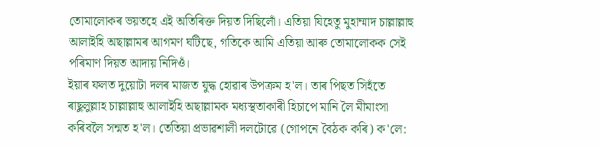তোমালোকৰ ভয়তহে এই অতিৰিক্ত দিয়ত দিছিলোঁ। এতিয়া যিহেতু মুহাম্মাদ চাল্লাল্লাহু আলাইহি অছাল্লামৰ আগমণ ঘটিছে, গতিকে আমি এতিয়া আৰু তোমালোকক সেই পৰিমাণ দিয়ত আদায় নিদিওঁ।
ইয়াৰ ফলত দুয়োটা দলৰ মাজত যুদ্ধ হোৱাৰ উপক্ৰম হ'ল। তাৰ পিছত সিহঁতে ৰাছুলুল্লাহ চাল্লাল্লাহু আলাইহি অছাল্লামক মধ্যস্থতাকাৰী হিচাপে মানি লৈ মীমাংসা কৰিবলৈ সন্মত হ'ল। তেতিয়া প্ৰভাৱশালী দলটোৱে (গোপনে বৈঠক কৰি) ক'লে: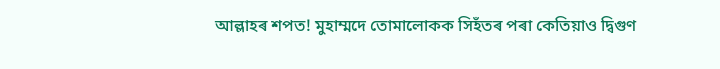আল্লাহৰ শপত! মুহাম্মদে তোমালোকক সিহঁতৰ পৰা কেতিয়াও দ্বিগুণ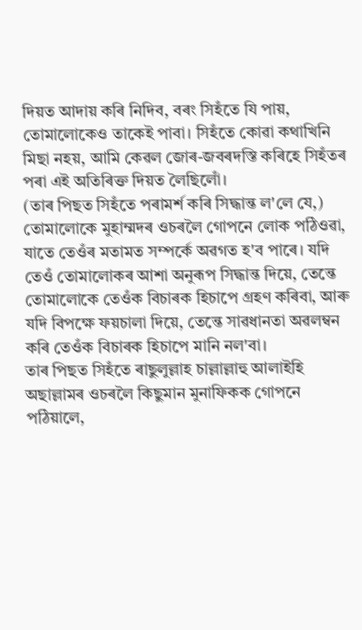দিয়ত আদায় কৰি নিদিব, বৰং সিহঁতে যি পায়, তোমালোকেও তাকেই পাবা। সিহঁতে কোৱা কথাখিনি মিছা নহয়, আমি কেৱল জোৰ-জবৰদস্তি কৰিহে সিহঁতৰ পৰা এই অতিৰিক্ত দিয়ত লৈছিলোঁ।
(তাৰ পিছত সিহঁতে পৰামৰ্শ কৰি সিদ্ধান্ত ল'লে যে,) তোমালোকে মুহাম্মদৰ ওচৰলৈ গোপনে লোক পঠিওৱা, যাতে তেওঁৰ মতামত সম্পৰ্কে অৱগত হ'ব পাৰে। যদি তেওঁ তোমালোকৰ আশা অনুৰূপ সিদ্ধান্ত দিয়ে, তেন্তে তোমালোকে তেওঁক বিচাৰক হিচাপে গ্ৰহণ কৰিবা, আৰু যদি বিপক্ষে ফয়চালা দিয়ে, তেন্তে সাৱধানতা অৱলম্বন কৰি তেওঁক বিচাৰক হিচাপে মানি নল'বা।
তাৰ পিছত সিহঁতে ৰাছুলুল্লাহ চাল্লাল্লাহু আলাইহি অছাল্লামৰ ওচৰলৈ কিছুমান মুনাফিকক গোপনে পঠিয়ালে,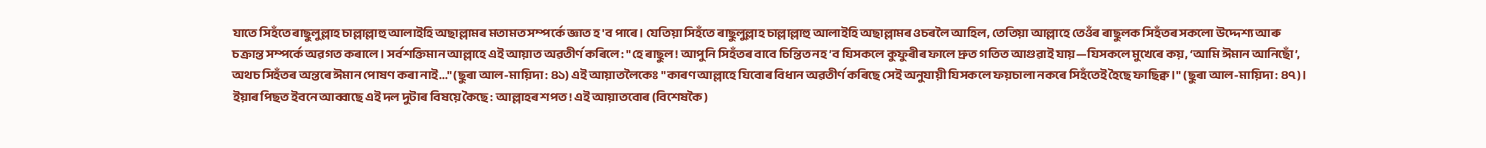যাতে সিহঁতে ৰাছুলুল্লাহ চাল্লাল্লাহু আলাইহি অছাল্লামৰ মতামত সম্পৰ্কে জ্ঞাত হ'ব পাৰে। যেতিয়া সিহঁতে ৰাছুলুল্লাহ চাল্লাল্লাহু আলাইহি অছাল্লামৰ ওচৰলৈ আহিল, তেতিয়া আল্লাহে তেওঁৰ ৰাছুলক সিহঁতৰ সকলো উদ্দেশ্য আৰু চক্ৰান্ত সম্পৰ্কে অৱগত কৰালে। সৰ্বশক্তিমান আল্লাহে এই আয়াত অৱতীৰ্ণ কৰিলে: "হে ৰাছুল! আপুনি সিহঁতৰ বাবে চিন্তিত নহ’ব যিসকলে কুফুৰীৰ ফালে দ্ৰুত গতিত আগুৱাই যায়—যিসকলে মুখেৰে কয়, ‘আমি ঈমান আনিছোঁ’, অথচ সিহঁতৰ অন্তৰে ঈমান পোষণ কৰা নাই..." (ছুৰা আল-মায়িদা: ৪১) এই আয়াতলৈকেঃ "কাৰণ আল্লাহে যিবোৰ বিধান অৱতীৰ্ণ কৰিছে সেই অনুযায়ী যিসকলে ফয়চালা নকৰে সিহঁতেই হৈছে ফাছিক্ব।" (ছুৰা আল-মায়িদা: ৪৭)।
ইয়াৰ পিছত ইবনে আব্বাছে এই দল দুটাৰ বিষয়ে কৈছে: আল্লাহৰ শপত! এই আয়াতবোৰ (বিশেষকৈ)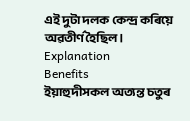এই দুটা দলক কেন্দ্ৰ কৰিয়ে অৱতীৰ্ণ হৈছিল।
Explanation
Benefits
ইয়াহুদীসকল অত্যন্ত চতুৰ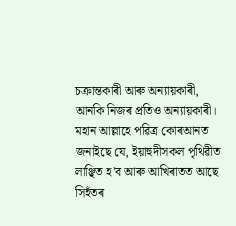চক্ৰান্তকাৰী আৰু অন্যায়কাৰী, আনকি নিজৰ প্ৰতিও অন্যায়কাৰী।
মহান আল্লাহে পৱিত্ৰ কোৰআনত জনাইছে যে, ইয়াহুদীসকল পৃথিৱীত লাঞ্ছিত হ'ব আৰু আখিৰাতত আছে সিহঁতৰ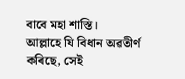বাবে মহা শাস্তি।
আল্লাহে যি বিধান অৱতীৰ্ণ কৰিছে, সেই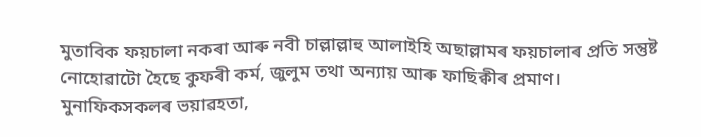মুতাবিক ফয়চালা নকৰা আৰু নবী চাল্লাল্লাহু আলাইহি অছাল্লামৰ ফয়চালাৰ প্ৰতি সন্তুষ্ট নোহোৱাটো হৈছে কুফৰী কৰ্ম, জুলুম তথা অন্যায় আৰু ফাছিক্বীৰ প্ৰমাণ।
মুনাফিকসকলৰ ভয়াৱহতা,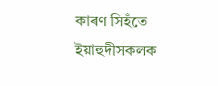কাৰণ সিহঁতে ইয়াহুদীসকলক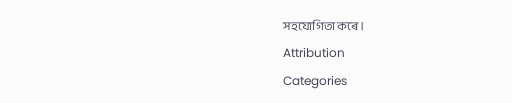সহযোগিতা কৰে।
Attribution
Categories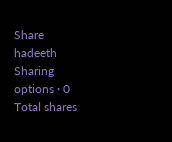Share hadeeth
Sharing options · 0 Total shares